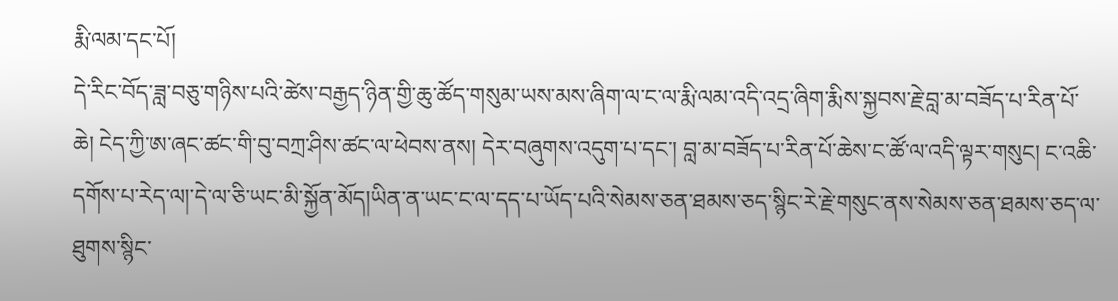རྨི་ལམ་དང་པོ།
དེ་རིང་བོད་ཟླ་བཅུ་གཉིས་པའི་ཚེས་བརྒྱད་ཉིན་གྱི་ཆུ་ཚོད་གསུམ་ཡས་མས་ཞིག་ལ་ང་ལ་རྨི་ལམ་འདི་འདྲ་ཞིག་རྨིས་སྐྱབས་རྗེ་བླ་མ་བཟོད་པ་རིན་པོ་ཆེ། ངེད་ཀྱི་ཨ་ཞང་ཚང་གི་བུ་བཀྲ་ཤིས་ཚང་ལ་ཕེབས་ནས། དེར་བཞུགས་འདུག་པ་དང་། བླ་མ་བཟོད་པ་རིན་པོ་ཆེས་ང་ཚོ་ལ་འདི་ལྟར་གསུང། ང་འཆི་དགོས་པ་རེད་ལ།་དེ་ལ་ཅི་ཡང་མི་སྐྱོན་མོད།ཡིན་ན་ཡང་ང་ལ་དད་པ་ཡོད་པའི་སེམས་ཅན་ཐམས་ཅད་སྙིང་རེ་རྗེ་གསུང་ནས་སེམས་ཅན་ཐམས་ཅད་ལ་ཐུགས་སྙིང་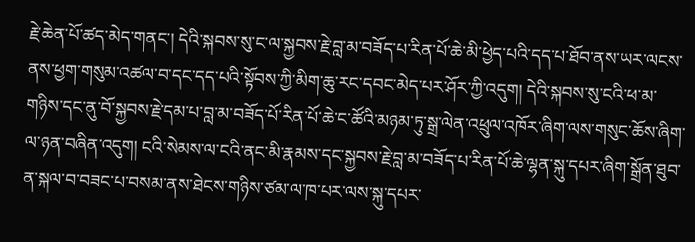རྗེ་ཆེན་པོ་ཚད་མེད་གནང་། དེའི་སྐབས་སུ་ང་ལ་སྐྱབས་རྗེ་བླ་མ་བཟོད་པ་རིན་པོ་ཆེ་མི་ཕྱེད་པའི་དད་པ་ཐོབ་ནས་ཡར་ལངས་ནས་ཕྱག་གསུམ་འཚལ་བ་དང་དད་པའི་སྟོབས་ཀྱི་མིག་ཆུ་རང་དབང་མེད་པར་ཤོར་ཀྱི་འདུག། དེའི་སྐབས་སུ་ངའི་ཕ་མ་གཉིས་དང་ནུ་བོ་སྐྱབས་རྗེ་དམ་པ་བླ་མ་བཟོད་པོ་རིན་པོ་ཆེ་ང་ཚོའི་མཉམ་ཏུ་སྒྲ་ལེན་འཕྲུལ་འཁོར་ཞིག་ལས་གསུང་ཆོས་ཞིག་ལ་ཉན་བཞིན་འདུག། ངའི་སེམས་ལ་ངའི་ནང་མི་རྣམས་དང་སྐྱབས་རྗེ་བླ་མ་བཟོད་པ་རིན་པོ་ཆེ་ལྷན་སྐུ་དཔར་ཞིག་སྒྲོན་ཐུབ་ན་སྐལ་བ་བཟང་པ་བསམ་ནས་ཐེངས་གཉིས་ཙམ་ལ་ཁ་པར་ལས་སྐུ་དཔར་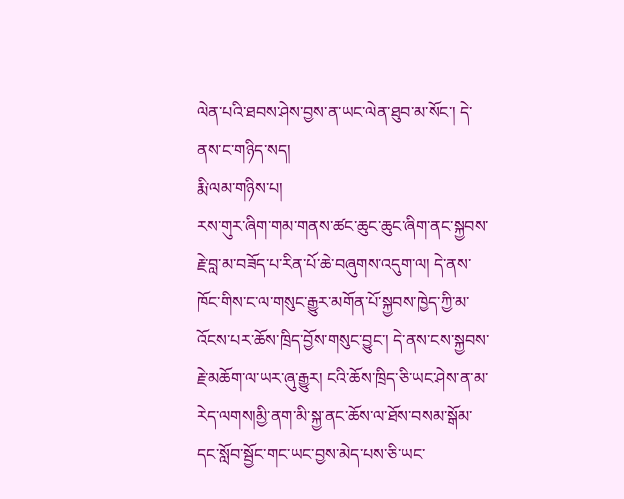ལེན་པའི་ཐབས་ཤེས་བྱས་ན་ཡང་ལེན་ཐུབ་མ་སོང་། དེ་ནས་ང་གཉིད་སད།
རྨི་ལམ་གཉིས་པ།
རས་གུར་ཞིག་གམ་གནས་ཚང་ཆུང་ཆུང་ཞིག་ནང་སྐྱབས་རྗེ་བླ་མ་བཟོད་པ་རིན་པོ་ཆེ་བཞུགས་འདུག་ལ། དེ་ནས་ཁོང་གིས་ང་ལ་གསུང་རྒྱུར་མགོན་པོ་སྐྱབས་ཁྱེད་ཀྱི་མ་འོངས་པར་ཆོས་ཁྲིད་བྱོས་གསུང་བྱུང་། དེ་ནས་ངས་སྐྱབས་རྗེ་མཆོག་ལ་ཡར་ཞུ་རྒྱུར། ངའི་ཆོས་ཁྲིད་ཅི་ཡང་ཤེས་ན་མ་རེད་ལགས།མྱི་ནག་མི་སྐྱ་ནང་ཆོས་ལ་ཐོས་བསམ་སྒོམ་དང་སློབ་སྦྱོང་གང་ཡང་བྱས་མེད་པས་ཅི་ཡང་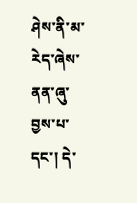ཤེས་ནི་མ་རེད་ཞེས་ནན་ཞུ་བྱས་པ་དང་། དེ་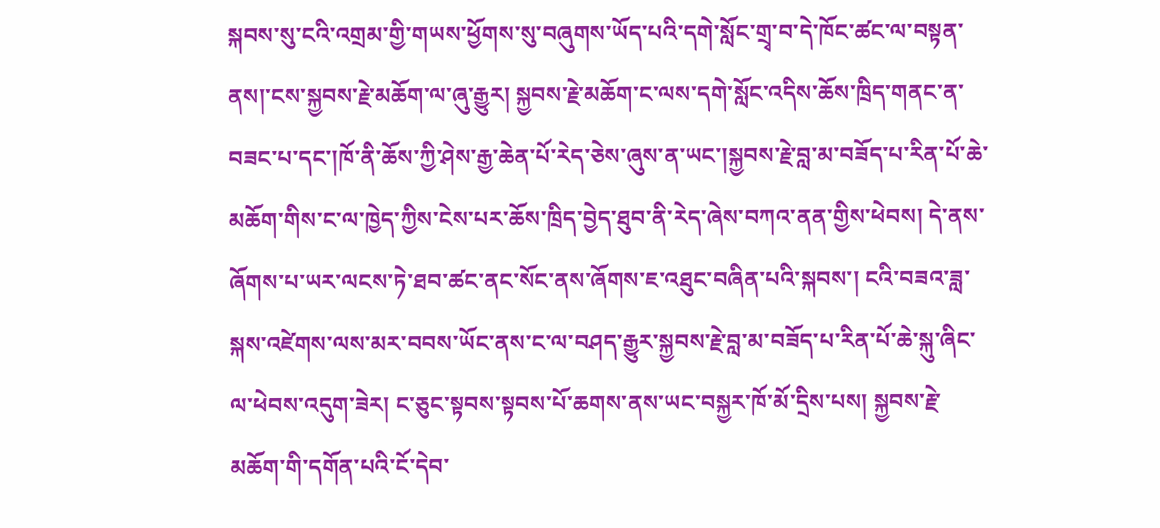སྐབས་སུ་ངའི་འགྲམ་གྱི་གཡས་ཕྱོགས་སུ་བཞུགས་ཡོད་པའི་དགེ་སློང་གྲྭ་བ་དེ་ཁོང་ཚང་ལ་བསྟན་ནས།་ངས་སྐྱབས་རྗེ་མཆོག་ལ་ཞུ་རྒྱུར། སྐྱབས་རྗེ་མཆོག་ང་ལས་དགེ་སློང་འདིས་ཆོས་ཁྲིད་གནང་ན་བཟང་པ་དང་།ཁོ་ནི་ཆོས་ཀྱི་ཤེས་རྒྱ་ཆེན་པོ་རེད་ཅེས་ཞུས་ན་ཡང་།སྐྱབས་རྗེ་བླ་མ་བཟོད་པ་རིན་པོ་ཆེ་མཆོག་གིས་ང་ལ་ཁྱེད་ཀྱིས་ངེས་པར་ཆོས་ཁྲིད་བྱེད་ཐུབ་ནི་རེད་ཞེས་བཀའ་ནན་གྱིས་ཕེབས། དེ་ནས་ཞོགས་པ་ཡར་ལངས་ཏེ་ཐབ་ཚང་ནང་སོང་ནས་ཞོགས་ཇ་འཐུང་བཞིན་པའི་སྐབས་། ངའི་བཟའ་ཟླ་སྐས་འཛེགས་ལས་མར་བབས་ཡོང་ནས་ང་ལ་བཤད་རྒྱུར་སྐྱབས་རྗེ་བླ་མ་བཟོད་པ་རིན་པོ་ཆེ་སྐུ་ཞིང་ལ་ཕེབས་འདུག་ཟེར། ང་ཅུང་སྟབས་སྟབས་པོ་ཆགས་ནས་ཡང་བསྐྱར་ཁོ་མོ་དྲིས་པས། སྐྱབས་རྗེ་མཆོག་གི་དགོན་པའི་ངོ་དེབ་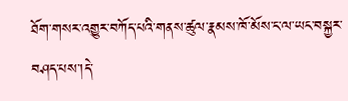ཐོག་གསར་འགྱུར་བཀོད་པའི་གནས་ཚུལ་རྣམས་ཁོ་མོས་ང་ལ་ཡང་བསྐྱར་བཤད་པས་།དེ་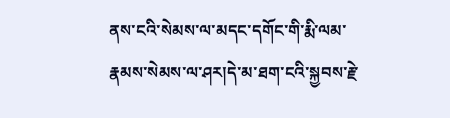ནས་ངའི་སེམས་ལ་མདང་དགོང་གི་རྨི་ལམ་རྣམས་སེམས་ལ་ཤར།དེ་མ་ཐག་ངའི་སྐྱབས་རྗེ་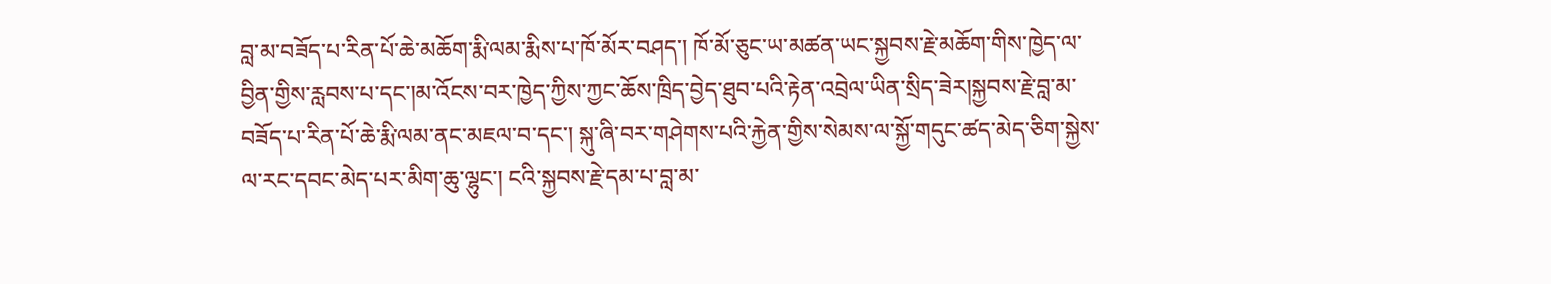བླ་མ་བཟོད་པ་རིན་པོ་ཆེ་མཆོག་རྨི་ལམ་རྨིས་པ་ཁོ་མོར་བཤད་། ཁོ་མོ་ཅུང་ཡ་མཚན་ཡང་སྐྱབས་རྗེ་མཆོག་གིས་ཁྱེད་ལ་བྱིན་གྱིས་རླབས་པ་དང་།མ་འོངས་བར་ཁྱེད་ཀྱིས་ཀྱང་ཆོས་ཁྲིད་བྱེད་ཐུབ་པའི་རྟེན་འབྲེལ་ཡིན་སྲིད་ཟེར།སྐྱབས་རྗེ་བླ་མ་བཟོད་པ་རིན་པོ་ཆེ་རྨི་ལམ་ནང་མཇལ་བ་དང་། སྐུ་ཞི་བར་གཤེགས་པའི་རྐྱེན་གྱིས་སེམས་ལ་སྐྱོ་གདུང་ཚད་མེད་ཅིག་སྐྱེས་ལ་རང་དབང་མེད་པར་མིག་ཆུ་ལྷུང་། ངའི་སྐྱབས་རྗེ་དམ་པ་བླ་མ་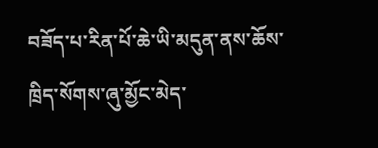བཟོད་པ་རིན་པོ་ཆེ་ཡི་མདུན་ནས་ཆོས་ཁྲིད་སོགས་ཞུ་མྱོང་མེད་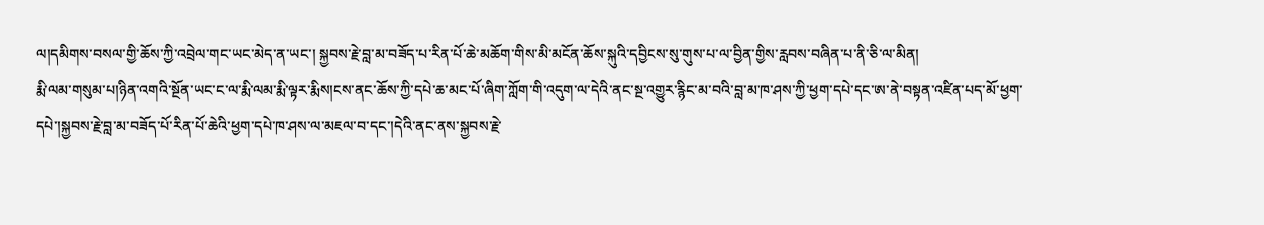ལ།དམིགས་བསལ་གྱི་ཆོས་ཀྱི་འབྲེལ་གང་ཡང་མེད་ན་ཡང་། སྐྱབས་རྗེ་བླ་མ་བཟོད་པ་རིན་པོ་ཆེ་མཆོག་གིས་མི་མངོན་ཆོས་སྐུའི་དབྱིངས་སུ་གུས་པ་ལ་བྱིན་གྱིས་རླབས་བཞིན་པ་ནི་ཅི་ལ་མིན།
རྨི་ལམ་གསུམ་པ།ཉིན་འགའི་སྔོན་ཡང་ང་ལ་རྨི་ལམ་རྨི་ལྟར་རྨིས།ངས་ནང་ཆོས་ཀྱི་དཔེ་ཆ་མང་པོ་ཞིག་ཀློག་གི་འདུག་ལ་དེའི་ནང་སྔ་འགྱུར་རྙིང་མ་བའི་བླ་མ་ཁ་ཤས་ཀྱི་ཕྱག་དཔེ་དང་ཨ་ནེ་བསྟན་འཛིན་པད་མོ་ཕྱག་དཔེ་།སྐྱབས་རྗེ་བླ་མ་བཟོད་པོ་རིན་པོ་ཆེའི་ཕྱག་དཔེ་ཁ་ཤས་ལ་མཇལ་བ་དང་།དེའི་ནང་ནས་སྐྱབས་རྗེ་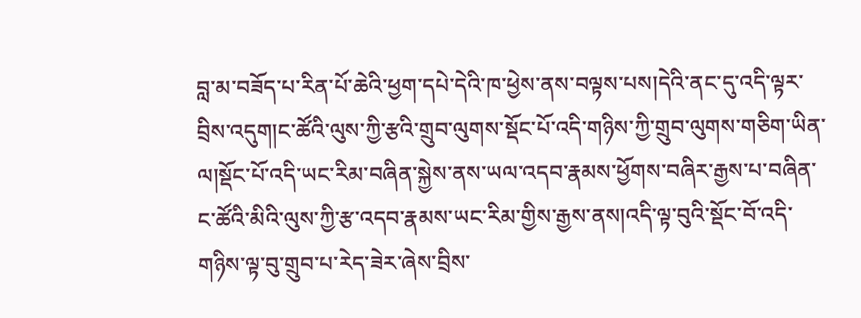བླ་མ་བཟོད་པ་རིན་པོ་ཆེའི་ཕྱག་དཔེ་དེའི་ཁ་ཕྱེས་ནས་བལྟས་པས།དེའི་ནང་དུ་འདི་ལྟར་བྲིས་འདུག།ང་ཚོའི་ལུས་ཀྱི་རྩའི་གྲུབ་ལུགས་སྡོང་པོ་འདི་གཉིས་ཀྱི་གྲུབ་ལུགས་གཅིག་ཡིན་ལ།སྡོང་པོ་འདི་ཡང་རིམ་བཞིན་སྐྱེས་ནས་ཡལ་འདབ་རྣམས་ཕྱོགས་བཞིར་རྒྱས་པ་བཞིན་ང་ཚོའི་མིའི་ལུས་ཀྱི་རྩ་འདབ་རྣམས་ཡང་རིམ་གྱིས་རྒྱས་ནས།འདི་ལྟ་བུའི་སྡོང་བོ་འདི་གཉིས་ལྟ་བུ་གྲུབ་པ་རེད་ཟེར་ཞེས་བྲིས་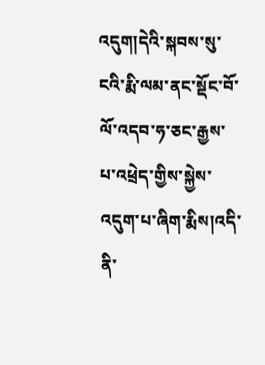འདུག།དེའི་སྐབས་སུ་ངའི་རྨི་ལམ་ནང་སྡོང་བོ་ལོ་འདབ་ཧ་ཅང་རྒྱས་པ་འཕྲེད་གྱིས་སྐྱེས་འདུག་པ་ཞིག་རྨིས།འདི་ནི་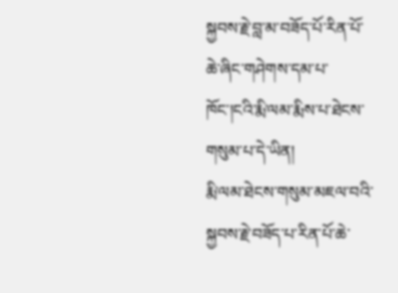སྐྱབས་རྗེ་བླ་མ་བཟོད་པོ་རིན་པོ་ཆེ་ཞིང་གཤེགས་དམ་པ་ཁོང་།ངའི་རྨི་ལམ་རྨིས་པ་ཐེངས་གསུམ་པ་དེ་ཡིན།
རྨི་ལམ་ཐེངས་གསུམ་མཇལ་བའི་སྐྱབས་རྗེ་བཟོད་པ་རིན་པོ་ཆེ་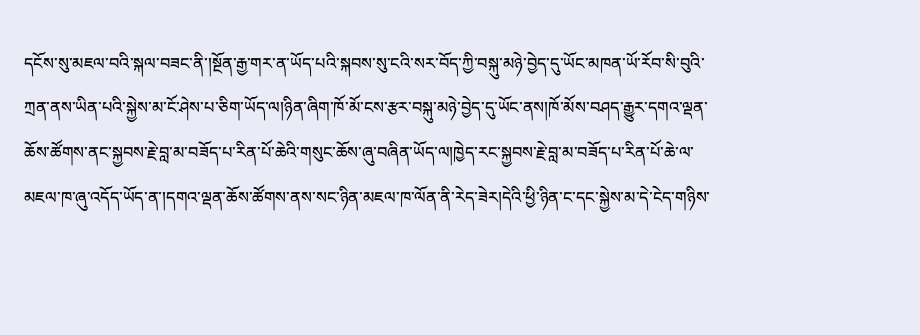དངོས་སུ་མཇལ་བའི་སྐལ་བཟང་ནི་།སྔོན་རྒྱ་གར་ན་ཡོད་པའི་སྐབས་སུ་ངའི་སར་བོད་ཀྱི་བསྐུ་མཉེ་བྱེད་དུ་ཡོང་མཁན་ཡོ་རོབ་སི་བུའི་ཀྲན་ནས་ཡིན་པའི་སྐྱེས་མ་ངོ་ཤེས་པ་ཅིག་ཡོད་ལ།ཉིན་ཞིག་ཁོ་མོ་ངས་རྩར་བསྐུ་མཉེ་བྱེད་དུ་ཡོང་ནས།ཁོ་མོས་བཤད་རྒྱུར་དགའ་ལྡན་ཆོས་ཚོགས་ནང་སྐྱབས་རྗེ་བླ་མ་བཟོད་པ་རིན་པོ་ཆེའི་གསུང་ཆོས་ཞུ་བཞིན་ཡོད་ལ།ཁྱེད་རང་སྐྱབས་རྗེ་བླ་མ་བཟོད་པ་རིན་པོ་ཆེ་ལ་མཇལ་ཁ་ཞུ་འདོད་ཡོད་ན་།དགའ་ལྡན་ཆོས་ཚོགས་ནས་སང་ཉིན་མཇལ་ཁ་ལོན་ནི་རེད་ཟེར།དེའི་ཕྱི་ཉིན་ང་དང་སྐྱེས་མ་དེ་ངེད་གཉིས་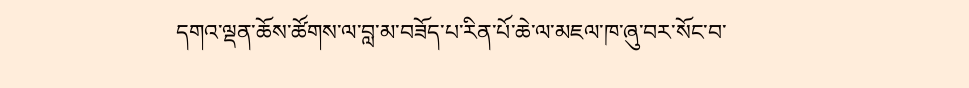དགའ་ལྡན་ཆོས་ཚོགས་ལ་བླ་མ་བཟོད་པ་རིན་པོ་ཆེ་ལ་མཇལ་ཁ་ཞུ་བར་སོང་བ་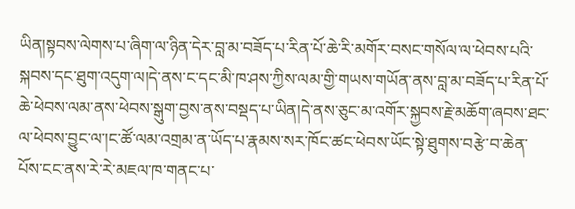ཡིན།སྟབས་ལེགས་པ་ཞིག་ལ་ཉིན་དེར་བླ་མ་བཟོད་པ་རིན་པོ་ཆེ་རི་མགོར་བསང་གསོལ་ལ་ཕེབས་པའི་སྐབས་དང་ཐུག་འདུག་ལ།དེ་ནས་ང་དང་མི་ཁ་ཤས་ཀྱིས་ལམ་གྱི་གཡས་གཡོན་ནས་བླ་མ་བཟོད་པ་རིན་པོ་ཆེ་ཕེབས་ལམ་ནས་ཕེབས་སྒུག་བྱས་ནས་བསྡད་པ་ཡིན།དེ་ནས་ཅུང་མ་འགོར་སྐྱབས་རྗེ་མཆོག་ཞབས་ཐང་ལ་ཕེབས་བྱུང་ལ་།ང་ཚོ་ལམ་འགྲམ་ན་ཡོད་པ་རྣམས་སར་ཁོང་ཚང་ཕེབས་ཡོང་སྟེ་ཐུགས་བརྩེ་བ་ཆེན་པོས་ངང་ནས་རེ་རེ་མཇལ་ཁ་གནང་པ་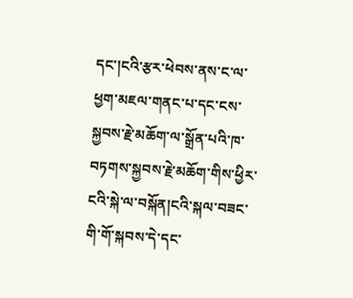དང་།ངའི་རྩར་ཕེབས་ནས་ང་ལ་ཕྱག་མཇལ་གནང་པ་དང་ངས་སྐྱབས་རྗེ་མཆོག་ལ་སྒྲོན་པའི་ཁ་བཏགས་སྐྱབས་རྗེ་མཆོག་གིས་ཕྱིར་ངའི་སྐེ་ལ་བསྐོན།ངའི་སྐལ་བཟང་གི་གོ་སྐབས་དེ་དང་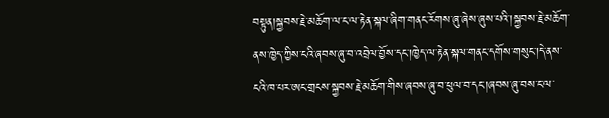བསྟུན།སྐྱབས་རྗེ་མཆོག་ལ་ང་ལ་རྟེན་སྐལ་ཞིག་གནང་རོགས་ཞུ་ཞེས་ཞུས་པའི་།སྐྱབས་རྗེ་མཆོག་ནས་ཁྱེད་ཀྱིས་ངའི་ཞབས་ཞུ་བ་འབྲེལ་བྱོས་དང་།ཁྱེད་ལ་རྟེན་སྐལ་གནང་དགོས་གསུང་།དེ་ནས་ངའི་ཁ་པར་ཨང་གྲངས་སྐྱབས་རྗེ་མཆོག་གིས་ཞབས་ཞུ་བ་ཕུལ་བ་དང་།ཞབས་ཞུ་བས་ང་ལ་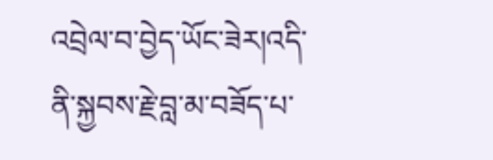འབྲེལ་བ་བྱེད་ཡོང་ཟེར།འདི་ནི་སྐྱབས་རྗེ་བླ་མ་བཟོད་པ་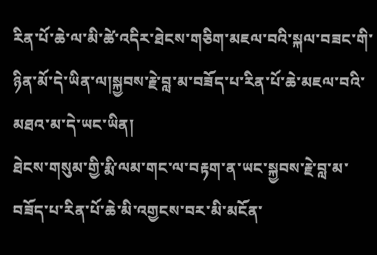རིན་པོ་ཆེ་ལ་མི་ཚེ་འདིར་ཐེངས་གཅིག་མཇལ་བའི་སྐལ་བཟང་གི་ཉིན་མོ་དེ་ཡིན་ལ།སྐྱབས་རྗེ་བླ་མ་བཟོད་པ་རིན་པོ་ཆེ་མཇལ་བའི་མཐའ་མ་དེ་ཡང་ཡིན།
ཐེངས་གསུམ་གྱི་རྨི་ལམ་གང་ལ་བརྟག་ན་ཡང་སྐྱབས་རྗེ་བླ་མ་བཟོད་པ་རིན་པོ་ཆེ་མི་འགྱངས་བར་མི་མངོན་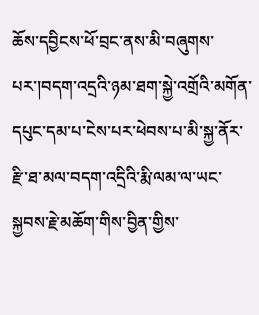ཆོས་དབྱིངས་ཕོ་བྲང་ནས་མི་བཞུགས་པར་།བདག་འདྲའི་ཉམ་ཐག་སྐྱེ་འགྲོའི་མགོན་དཔུང་དམ་པ་ངེས་པར་ཕེབས་པ་མི་སྐྱ་ནོར་རྫི་ཐ་མལ་བདག་འདྲིའི་རྨི་ལམ་ལ་ཡང་སྐྱབས་རྗེ་མཆོག་གིས་བྱིན་གྱིས་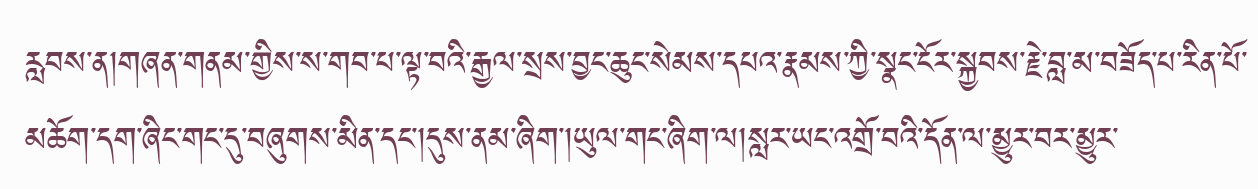རླབས་ན།གཞན་གནམ་གྱིས་ས་གབ་པ་ལྟ་བའི་རྒྱལ་སྲས་བྱང་ཆུང་སེམས་དཔའ་རྣམས་ཀྱི་སྣང་ངོར་སྐྱབས་རྗེ་བླ་མ་བཟོད་པ་རིན་པོ་མཆོག་དག་ཞིང་གང་དུ་བཞུགས་མིན་དང་།དུས་ནམ་ཞིག་།ཡུལ་གང་ཞིག་ལ།སླར་ཡང་འགྲོ་བའི་དོན་ལ་མྱུར་བར་མྱུར་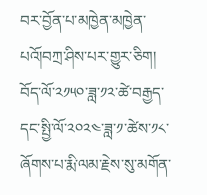བར་བྱོན་པ་མཁྱེན་མཁྱེན་པའོ།བཀྲ་ཤིས་པར་གྱུར་ཅིག།
བོད་ལོ་༢༡༥༠་ཟླ་༡༢་ཚེ་བརྒྱད་དང་སྤྱི་ལོ་༢༠༢༤་ཟླ་༡་ཚེས་༡༨་ཞོགས་པ་རྨི་ལམ་རྗེས་སུ་མགོན་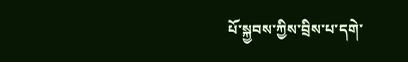པོ་སྐྱབས་ཀྱིས་བྲིས་པ་དགེ་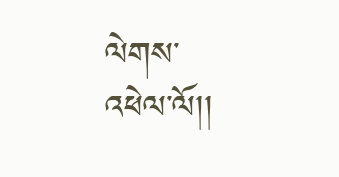ལེགས་འཕེལ་ལོ།།